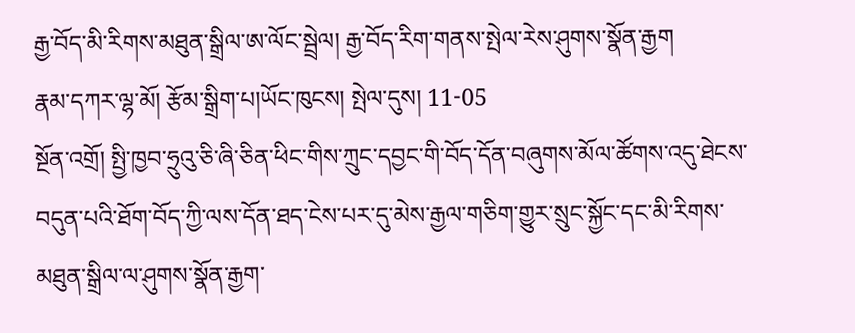རྒྱ་བོད་མི་རིགས་མཐུན་སྒྲིལ་ཨ་ལོང་སྦྲེལ། རྒྱ་བོད་རིག་གནས་སྤེལ་རེས་ཤུགས་སྣོན་རྒྱག
རྣམ་དཀར་ལྷ་མོ། རྩོམ་སྒྲིག་པ།ཡོང་ཁུངས། སྤེལ་དུས། 11-05
སྔོན་འགྲོ། སྤྱི་ཁྱབ་ཧྲུའུ་ཅི་ཞི་ཅིན་ཕིང་གིས་ཀྲུང་དབྱང་གི་བོད་དོན་བཞུགས་མོལ་ཚོགས་འདུ་ཐེངས་བདུན་པའི་ཐོག་བོད་ཀྱི་ལས་དོན་ཐད་ངེས་པར་དུ་མེས་རྒྱལ་གཅིག་གྱུར་སྲུང་སྐྱོང་དང་མི་རིགས་མཐུན་སྒྲིལ་ལ་ཤུགས་སྣོན་རྒྱག་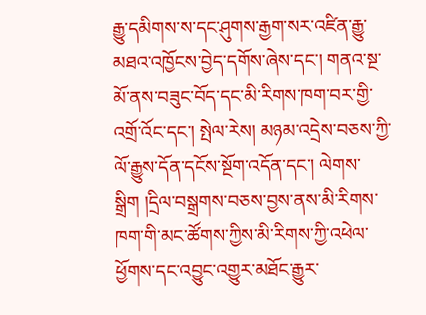རྒྱུ་དམིགས་ས་དང་ཤུགས་རྒྱག་སར་འཛིན་རྒྱུ་མཐའ་འཁྱོངས་བྱེད་དགོས་ཞེས་དང་། གནའ་སྔ་མོ་ནས་བཟུང་བོད་དང་མི་རིགས་ཁག་བར་གྱི་འགྲོ་འོང་དང་། སྤེལ་རེས། མཉམ་འདྲེས་བཅས་ཀྱི་ལོ་རྒྱུས་དོན་དངོས་སྔོག་འདོན་དང་། ལེགས་སྒྲིག །དྲིལ་བསྒྲགས་བཅས་བྱས་ནས་མི་རིགས་ཁག་གི་མང་ཚོགས་ཀྱིས་མི་རིགས་ཀྱི་འཕེལ་ཕྱོགས་དང་འབྱུང་འགྱུར་མཐོང་རྒྱུར་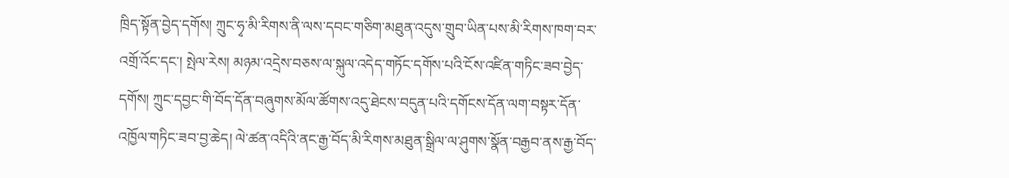ཁྲིད་སྟོན་བྱེད་དགོས། ཀྲུང་ཧྭ་མི་རིགས་ནི་ལས་དབང་གཅིག་མཐུན་འདུས་གྲུབ་ཡིན་པས་མི་རིགས་ཁག་བར་འགྲོ་འོང་དང་། སྤེལ་རེས། མཉམ་འདྲེས་བཅས་ལ་སྐུལ་འདེད་གཏོང་དགོས་པའི་ངོས་འཛིན་གཏིང་ཟབ་བྱེད་དགོས། ཀྲུང་དབྱང་གི་བོད་དོན་བཞུགས་མོལ་ཚོགས་འདུ་ཐེངས་བདུན་པའི་དགོངས་དོན་ལག་བསྟར་དོན་འཁྱོལ་གཏིང་ཟབ་བྱ་ཆེད། ལེ་ཚན་འདིའི་ནང་རྒྱ་བོད་མི་རིགས་མཐུན་སྒྲིལ་ལ་ཤུགས་སྣོན་བརྒྱབ་ནས་རྒྱ་བོད་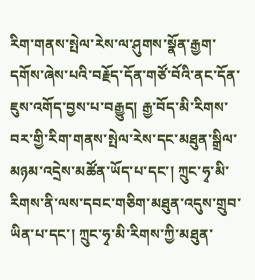རིག་གནས་སྤེལ་རེས་ལ་ཤུགས་སྣོན་རྒྱག་དགོས་ཞེས་པའི་བརྗོད་དོན་གཙོ་བོའི་ནང་དོན་ཇུས་འགོད་བྱས་པ་བརྒྱུད། རྒྱ་བོད་མི་རིགས་བར་གྱི་རིག་གནས་སྤེལ་རེས་དང་མཐུན་སྒྲིལ་མཉམ་འདྲེས་མཚོན་ཡོད་པ་དང་། ཀྲུང་ཧྭ་མི་རིགས་ནི་ལས་དབང་གཅིག་མཐུན་འདུས་གྲུབ་ཡིན་པ་དང་། ཀྲུང་ཧྭ་མི་རིགས་ཀྱི་མཐུན་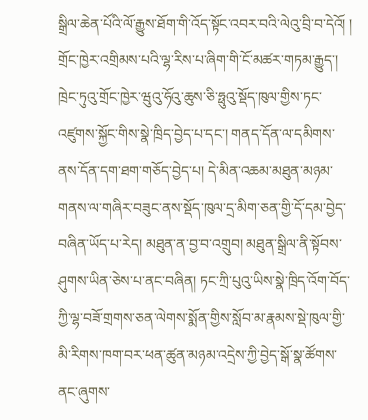སྒྲིལ་ཆེན་པོའི་ལོ་རྒྱུས་ཐོག་གི་འོད་སྟོང་འབར་བའི་ལེའུ་བྲི་བ་དེའོ། །
གྲོང་ཁྱེར་འགྲིམས་པའི་ལྷ་རིས་པ་ཞིག་གི་ངོ་མཚར་གཏམ་རྒྱུད་།
ཁྲེང་ཏུའུ་གྲོང་ཁྱེར་ཝུའུ་ཧོའུ་ཆུས་ཅི་ཧྥུའུ་སྡོད་ཁུལ་གྱིས་ཏང་འཛུགས་སྐྱོང་གིས་སྣེ་ཁྲིད་བྱེད་པ་དང་། གནད་དོན་ལ་དམིགས་ནས་དོན་དག་ཐག་གཅོད་བྱེད་པ། དེ་མིན་འཆམ་མཐུན་མཉམ་གནས་ལ་གཞིར་བཟུང་ནས་སྡོད་ཁུལ་དྲ་མིག་ཅན་གྱི་དོ་དམ་བྱེད་བཞིན་ཡོད་པ་རེད། མཐུན་ན་བྱ་བ་འགྲུབ། མཐུན་སྒྲིལ་ནི་སྟོབས་ཤུགས་ཡིན་ཅེས་པ་ནང་བཞིན། ཏང་ཀྲི་པུའུ་ཡིས་སྣེ་ཁྲིད་འོག་བོད་ཀྱི་ལྷ་བཟོ་གྲགས་ཅན་ལེགས་སྨོན་གྱིས་སློབ་མ་རྣམས་སྡེ་ཁུལ་གྱི་མི་རིགས་ཁག་བར་ཕན་ཚུན་མཉམ་འདྲེས་ཀྱི་བྱེད་སྒོ་སྣ་ཚོགས་ནང་ཞུགས་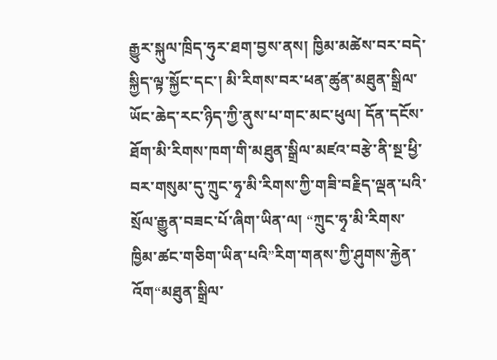རྒྱུར་སྐུལ་ཁྲིད་ཧུར་ཐག་བྱས་ནས། ཁྱིམ་མཚེས་བར་བདེ་སྐྱིད་ལྟ་སྐྱོང་དང་། མི་རིགས་བར་ཕན་ཚུན་མཐུན་སྒྲིལ་ཡོང་ཆེད་རང་ཉིད་ཀྱི་ནུས་པ་གང་མང་ཕུལ། དོན་དངོས་ཐོག་མི་རིགས་ཁག་གི་མཐུན་སྒྲིལ་མཛའ་བརྩེ་ནི་སྔ་ཕྱི་བར་གསུམ་དུ་ཀྲུང་ཧྭ་མི་རིགས་ཀྱི་གཟི་བརྗིད་ལྡན་པའི་སྲོལ་རྒྱུན་བཟང་པོ་ཞིག་ཡིན་ལ། “ཀྲུང་ཧྭ་མི་རིགས་ཁྱིམ་ཚང་གཅིག་ཡིན་པའི”རིག་གནས་ཀྱི་ཤུགས་རྐྱེན་འོག“མཐུན་སྒྲིལ་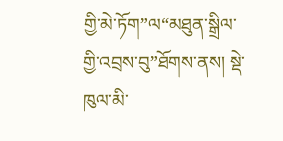གྱི་མེ་ཏོག”ལ“མཐུན་སྒྲིལ་གྱི་འབྲས་བུ”ཐོགས་ནས། སྡེ་ཁུལ་མི་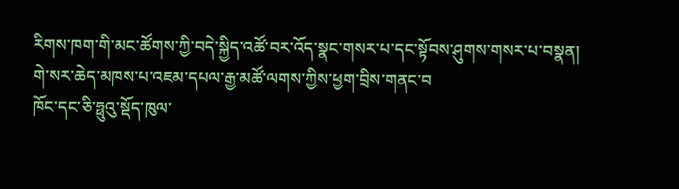རིགས་ཁག་གི་མང་ཚོགས་ཀྱི་བདེ་སྐྱིད་འཚོ་བར་འོད་སྣང་གསར་པ་དང་སྟོབས་ཤུགས་གསར་པ་བསྣན།
གེ་སར་ཆེད་མཁས་པ་འཇམ་དཔལ་རྒྱ་མཚོ་ལགས་ཀྱིས་ཕྱག་བྲིས་གནང་བ
ཁོང་དང་ཅི་ཧྥུའུ་སྡོད་ཁུལ་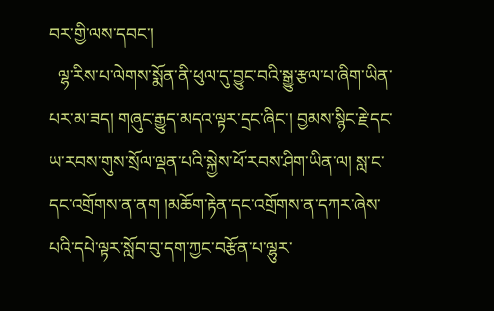བར་གྱི་ལས་དབང་།
  ལྷ་རིས་པ་ལེགས་སྨོན་ནི་ཕུལ་དུ་བྱུང་བའི་སྒྱུ་རྩལ་པ་ཞིག་ཡིན་པར་མ་ཟད། གཞུང་རྒྱུད་མདའ་ལྟར་དྲང་ཞིང་། བྱམས་སྙིང་རྗེ་དང་ཡ་རབས་གུས་སྲོལ་ལྡན་པའི་སྐྱེས་ཕོ་རབས་ཤིག་ཡིན་ལ། སླ་ང་དང་འགྲོགས་ན་ནག །མཆོག་རྟེན་དང་འགྲོགས་ན་དཀར་ཞེས་པའི་དཔེ་ལྟར་སློབ་བུ་དག་ཀྱང་བརྩོན་པ་ལྷུར་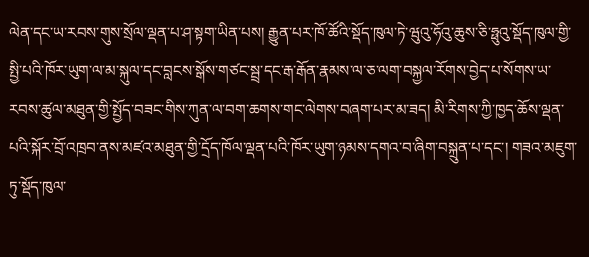ལེན་དང་ཡ་རབས་གུས་སྲོལ་ལྡན་པ་ཤ་སྟག་ཡིན་པས། རྒྱུན་པར་ཁོ་ཚོའི་སྡོད་ཁུལ་ཏེ་ཝུའུ་ཧོའུ་ཆུས་ཅི་ཧྥུའུ་སྡོད་ཁུལ་གྱི་སྤྱི་པའི་ཁོར་ཡུག་ལ་མ་སྐུལ་དང་བླངས་སྒོས་གཙང་སྦྲ་དང་རྒ་རྒོན་རྣམས་ལ་ཅ་ལག་བསྐྱལ་རོགས་བྱེད་པ་སོགས་ཡ་རབས་ཚུལ་མཐུན་གྱི་སྤྱོད་བཟང་གིས་ཀུན་ལ་བག་ཆགས་གང་ལེགས་བཞག་པར་མ་ཟད། མི་རིགས་ཀྱི་ཁྱད་ཆོས་ལྡན་པའི་སྐོར་བྲོ་འཁྲབ་ནས་མཛའ་མཐུན་གྱི་དྲོད་ཁོལ་ལྡན་པའི་ཁོར་ཡུག་ཉམས་དགའ་བ་ཞིག་བསྐྲུན་པ་དང་། གཟའ་མཇུག་ཏུ་སྡོད་ཁུལ་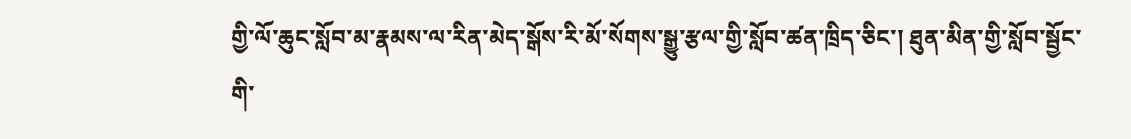གྱི་ལོ་ཆུང་སློབ་མ་རྣམས་ལ་རིན་མེད་སྒོས་རི་མོ་སོགས་སྒྱུ་རྩལ་གྱི་སློབ་ཚན་ཁྲིད་ཅིང་། ཐུན་མིན་གྱི་སློབ་སྦྱོང་གི་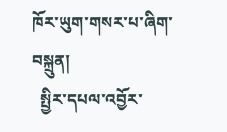ཁོར་ཡུག་གསར་པ་ཞིག་བསྐྲུན།
  སྤྱིར་དཔལ་འབྱོར་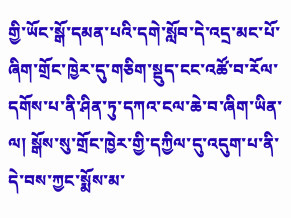གྱི་ཡོང་སྒོ་དམན་པའི་དགེ་སློབ་དེ་འདྲ་མང་པོ་ཞིག་གྲོང་ཁྱེར་དུ་གཅིག་སྡུད་ངང་འཚོ་བ་རོལ་དགོས་པ་ནི་ཤིན་ཏུ་དཀའ་ངལ་ཆེ་བ་ཞིག་ཡིན་ལ། སྒོས་སུ་གྲོང་ཁྱེར་གྱི་དཀྱིལ་དུ་འདུག་པ་ནི་དེ་བས་ཀྱང་སྨོས་མ་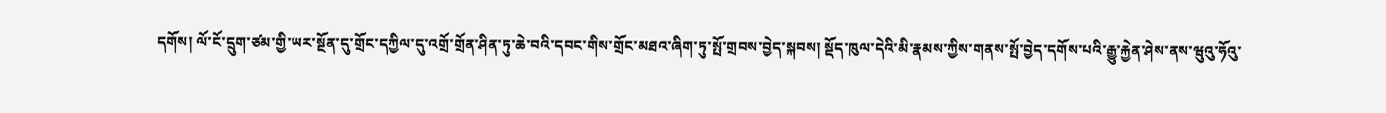དགོས། ལོ་ངོ་དྲུག་ཙམ་གྱི་ཡར་སྔོན་དུ་གྲོང་དཀྱིལ་དུ་འགྲོ་གྲོན་ཤིན་ཏུ་ཆེ་བའི་དབང་གིས་གྲོང་མཐའ་ཞིག་ཏུ་སྤོ་གྲབས་བྱེད་སྐབས། སྡོད་ཁུལ་དེའི་མི་རྣམས་ཀྱིས་གནས་སྤོ་བྱེད་དགོས་པའི་རྒྱུ་རྐྱེན་ཤེས་ནས་ཝུའུ་ཧོའུ་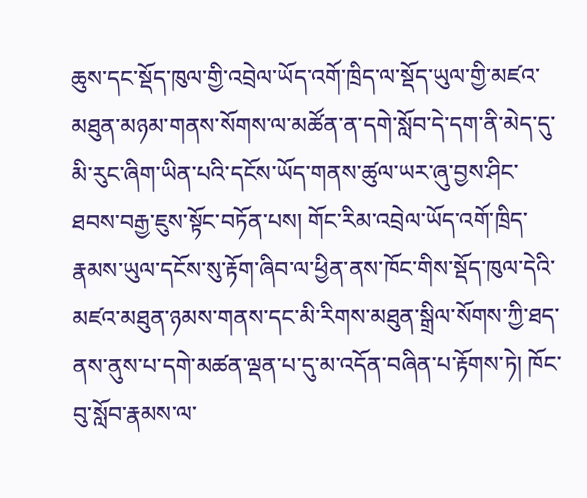ཆུས་དང་སྡོད་ཁུལ་གྱི་འབྲེལ་ཡོད་འགོ་ཁྲིད་ལ་སྡོད་ཡུལ་གྱི་མཛའ་མཐུན་མཉམ་གནས་སོགས་ལ་མཚོན་ན་དགེ་སློབ་དེ་དག་ནི་མེད་དུ་མི་རུང་ཞིག་ཡིན་པའི་དངོས་ཡོད་གནས་ཚུལ་ཡར་ཞུ་བྱས་ཤིང་ཐབས་བརྒྱ་ཇུས་སྟོང་བཏོན་པས། གོང་རིམ་འབྲེལ་ཡོད་འགོ་ཁྲིད་རྣམས་ཡུལ་དངོས་སུ་རྟོག་ཞིབ་ལ་ཕྱིན་ནས་ཁོང་གིས་སྡོད་ཁུལ་དེའི་མཛའ་མཐུན་ཉམས་གནས་དང་མི་རིགས་མཐུན་སྒྲིལ་སོགས་ཀྱི་ཐད་ནས་ནུས་པ་དགེ་མཚན་ལྡན་པ་དུ་མ་འདོན་བཞིན་པ་རྟོགས་ཏེ། ཁོང་བུ་སློབ་རྣམས་ལ་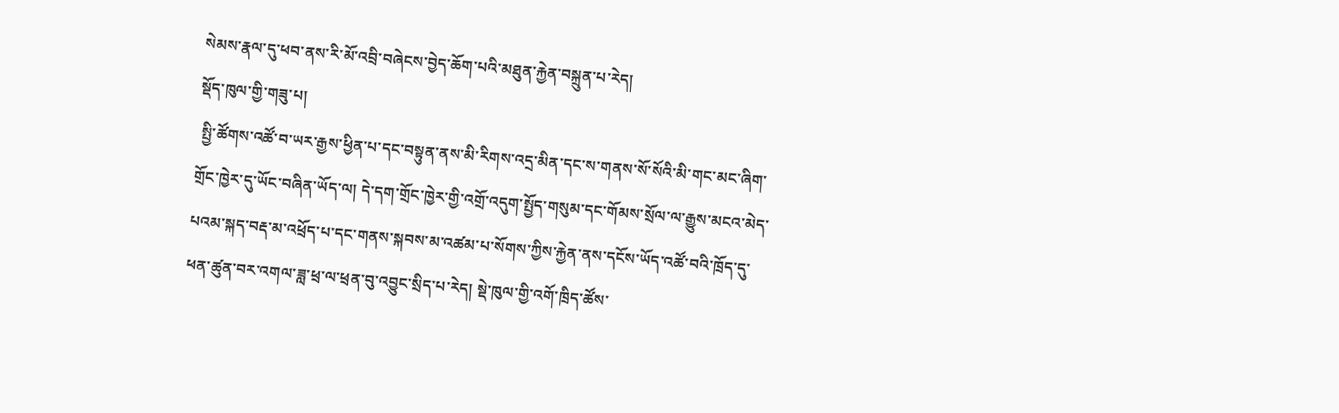སེམས་རྣལ་དུ་ཕབ་ནས་རི་མོ་འབྲི་བཞེངས་བྱེད་ཆོག་པའི་མཐུན་རྐྱེན་བསྐྲུན་པ་རེད།
སྡོད་ཁུལ་གྱི་གཟུ་པ།
 སྤྱི་ཚོགས་འཚོ་བ་ཡར་རྒྱས་ཕྱིན་པ་དང་བསྟུན་ནས་མི་རིགས་འདྲ་མིན་དང་ས་གནས་སོ་སོའི་མི་གང་མང་ཞིག་གྲོང་ཁྱེར་དུ་ཡོང་བཞིན་ཡོད་ལ། དེ་དག་གྲོང་ཁྱེར་གྱི་འགྲོ་འདུག་སྤྱོད་གསུམ་དང་གོམས་སྲོལ་ལ་རྒྱུས་མངའ་མེད་པའམ་སྐད་བརྡ་མ་འཕྲོད་པ་དང་གནས་སྐབས་མ་འཚམ་པ་སོགས་ཀྱིས་རྐྱེན་ནས་དངོས་ཡོད་འཚོ་བའི་ཁྲོད་དུ་ཕན་ཚུན་བར་འགལ་ཟླ་ཕྲ་ལ་ཕྲན་བུ་འབྱུང་སྲིད་པ་རེད། སྡེ་ཁུལ་གྱི་འགོ་ཁྲིད་ཚོས་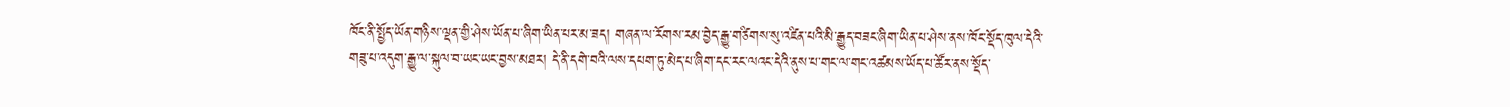ཁོང་ནི་སྤྱོད་ཡོན་གཉིས་ལྡན་གྱི་ཤེས་ཡོན་པ་ཞིག་ཡིན་པར་མ་ཟད། གཞན་ལ་རོགས་རམ་བྱེད་རྒྱུ་གཙིགས་སུ་འཛིན་པའི་མི་རྒྱུད་བཟང་ཞིག་ཡིན་པ་ཤེས་ནས་ཁོང་སྡོད་ཁུལ་དེའི་གཟུ་པ་འདུག་རྒྱུ་ལ་སྐུལ་བ་ཡང་ཡང་བྱས་མཐར། དེ་ནི་དགེ་བའི་ལས་དཔག་ཏུ་མེད་པ་ཞིག་དང་རང་ལའང་དེའི་ནུས་པ་གང་ལ་གང་འཚམས་ཡོད་པ་ཚོར་ནས་སྡོད་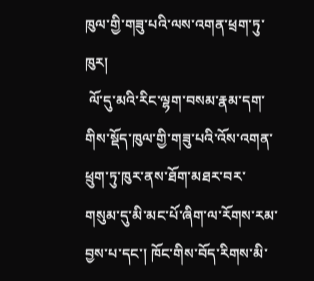ཁུལ་གྱི་གཟུ་པའི་ལས་འགན་ཕྲག་ཏུ་ཁུར།
 ལོ་དུ་མའི་རིང་ལྷག་བསམ་རྣམ་དག་གིས་སྡོད་ཁུལ་གྱི་གཟུ་པའི་འོས་འགན་ཕྲུག་ཏུ་ཁུར་ནས་ཐོག་མཐར་བར་གསུམ་དུ་མི་མང་པོ་ཞིག་ལ་རོགས་རམ་བྱས་པ་དང་། ཁོང་གིས་བོད་རིགས་མི་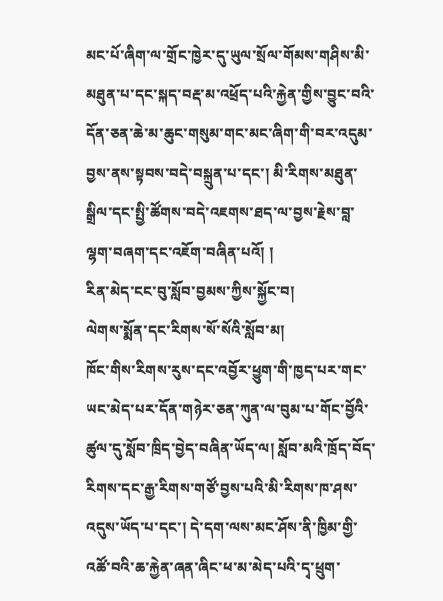མང་པོ་ཞིག་ལ་གྲོང་ཁྱེར་དུ་ཡུལ་སྲོལ་གོམས་གཤིས་མི་མཐུན་པ་དང་སྐད་བརྡ་མ་འཕྲོད་པའི་རྐྱེན་གྱིས་བྱུང་བའི་དོན་ཅན་ཆེ་མ་ཆུང་གསུམ་གང་མང་ཞིག་གི་བར་འདུམ་བྱས་ནས་སྟབས་བདེ་བསྐྲུན་པ་དང་། མི་རིགས་མཐུན་སྒྲིལ་དང་སྤྱི་ཚོགས་བདེ་འཇགས་ཐད་ལ་བྱས་རྗེས་བླ་ལྷག་བཞག་དང་འཇོག་བཞིན་པའོ། །
རིན་མེད་ངང་བུ་སློབ་བྱམས་ཀྱིས་སྐྱོང་བ།
ལེགས་སྨོན་དང་རིགས་སོ་སོའི་སློབ་མ།
ཁོང་གིས་རིགས་རུས་དང་འབྱོར་ཕྱུག་གི་ཁྱད་པར་གང་ཡང་མེད་པར་དོན་གཉེར་ཅན་ཀུན་ལ་བུམ་པ་གོང་བྱོའི་ཚུལ་དུ་སློབ་ཁྲིད་བྱེད་བཞིན་ཡོད་ལ། སློབ་མའི་ཁྲོད་བོད་རིགས་དང་རྒྱ་རིགས་གཙོ་བྱས་པའི་མི་རིགས་ཁ་ཤས་འདུས་ཡོད་པ་དང་། དེ་དག་ལས་མང་ཤོས་ནི་ཁྱིམ་གྱི་འཚོ་བའི་ཆ་རྐྱེན་ཞན་ཞིང་ཕ་མ་མེད་པའི་དྭ་ཕྲུག་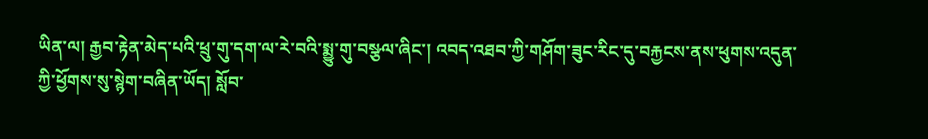ཡིན་ལ། རྒྱབ་རྟེན་མེད་པའི་ཕྲུ་གུ་དག་ལ་རེ་བའི་སྨྱུ་གུ་བསྩལ་ཞིང་། འབད་འཐབ་ཀྱི་གཤོག་ཟུང་རིང་དུ་བརྐྱངས་ནས་ཕུགས་འདུན་ཀྱི་ཕྱོགས་སུ་སྙེག་བཞིན་ཡོད། སློབ་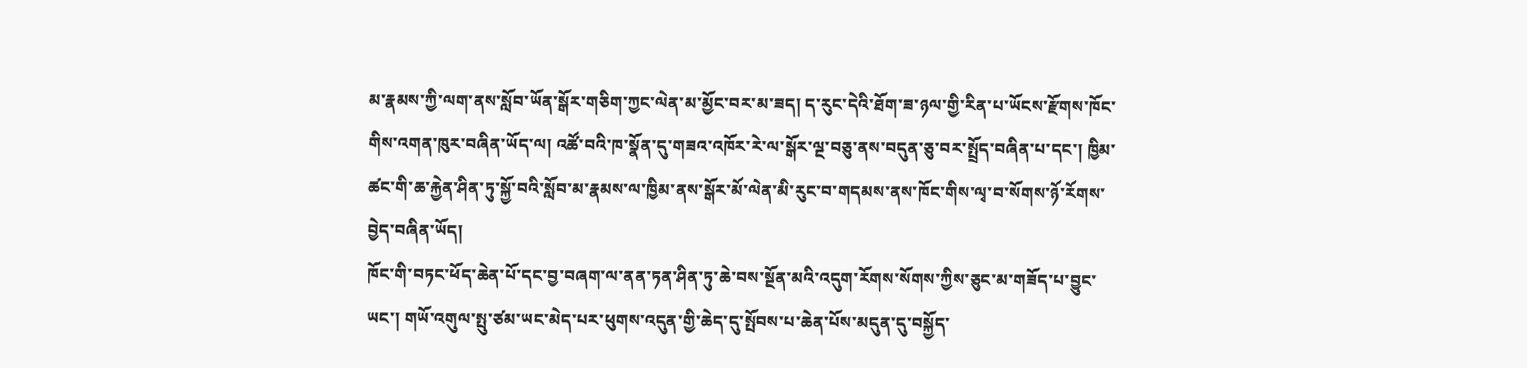མ་རྣམས་ཀྱི་ལག་ནས་སློབ་ཡོན་སྒོར་གཅིག་ཀྱང་ལེན་མ་མྱོང་བར་མ་ཟད། ད་རུང་དེའི་ཐོག་ཟ་ཉལ་གྱི་རིན་པ་ཡོངས་རྫོགས་ཁོང་གིས་འགན་ཁུར་བཞིན་ཡོད་ལ། འཚོ་བའི་ཁ་སྣོན་དུ་གཟའ་འཁོར་རེ་ལ་སྒོར་ལྔ་བཅུ་ནས་བདུན་ཅུ་བར་སྤྲོད་བཞིན་པ་དང་། ཁྱིམ་ཚང་གི་ཆ་རྐྱེན་ཤིན་ཏུ་སྐྱོ་བའི་སློབ་མ་རྣམས་ལ་ཁྱིམ་ནས་སྒོར་མོ་ལེན་མི་རུང་བ་གདམས་ནས་ཁོང་གིས་ལྭ་བ་སོགས་ཉོ་རོགས་བྱེད་བཞིན་ཡོད།
ཁོང་གི་བཏང་ཕོད་ཆེན་པོ་དང་བྱ་བཞག་ལ་ནན་ཏན་ཤིན་ཏུ་ཆེ་བས་སྔོན་མའི་འདུག་རོགས་སོགས་ཀྱིས་ཅུང་མ་གཟོད་པ་བྱུང་ཡང་། གཡོ་འགུལ་སྤུ་ཙམ་ཡང་མེད་པར་ཕུགས་འདུན་གྱི་ཆེད་དུ་སྤོབས་པ་ཆེན་པོས་མདུན་དུ་བསྐྱོད་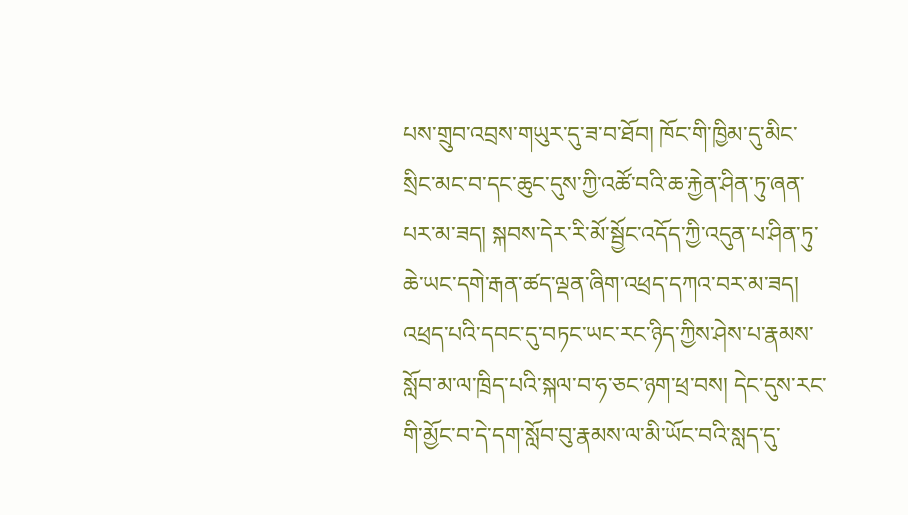པས་གྲུབ་འབྲས་གཡུར་དུ་ཟ་བ་ཐོབ། ཁོང་གི་ཁྱིམ་དུ་མིང་སྲིང་མང་བ་དང་ཆུང་དུས་ཀྱི་འཚོ་བའི་ཆ་རྐྱེན་ཤིན་ཏུ་ཞན་པར་མ་ཟད། སྐབས་དེར་རི་མོ་སྦྱོང་འདོད་ཀྱི་འདུན་པ་ཤིན་ཏུ་ཆེ་ཡང་དགེ་རྒན་ཚད་ལྡན་ཞིག་འཕྲད་དཀའ་བར་མ་ཟད། འཕྲད་པའི་དབང་དུ་བཏང་ཡང་རང་ཉིད་ཀྱིས་ཤེས་པ་རྣམས་སློབ་མ་ལ་ཁྲིད་པའི་སྐལ་བ་ཧ་ཅང་ཉག་ཕྲ་བས། དེང་དུས་རང་གི་མྱོང་བ་དེ་དག་སློབ་བུ་རྣམས་ལ་མི་ཡོང་བའི་སླད་དུ་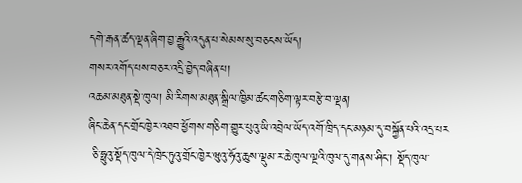དགེ་རྒན་ཚད་ལྡན་ཞིག་བྱ་རྒྱུའི་འདུན་པ་སེམས་སུ་བཅངས་ཡོད།
གསར་འགོད་པས་བཅར་འདྲི་བྱེད་བཞིན་པ།
འཆམ་མཐུན་སྡེ་ཁུལ། མི་རིགས་མཐུན་སྒྲིལ་ཁྱིམ་ཚང་གཅིག་ལྟར་བརྩེ་བ་ལྡན།
ཞིང་ཆེན་དང་གྲོང་ཁྱེར་འཐབ་ཕྱོགས་གཅིག་གྱུར་པུའུ་ཡི་འབྲེལ་ཡོད་འགོ་ཁྲིད་དང་མཉམ་དུ་བསྐྱོན་པའི་འདྲ་པར
 ཅི་ཧྥུའུ་སྡོད་ཁུལ་དེ་ཁྲེང་ཏུའུ་གྲོང་ཁྱེར་ཝུའུ་ཧོའུ་ཆུས་ལྡུམ་ར་ཆེ་ཁུལ་ལྔའི་ཁུལ་དུ་གནས་ཤིང་། སྡོད་ཁུལ་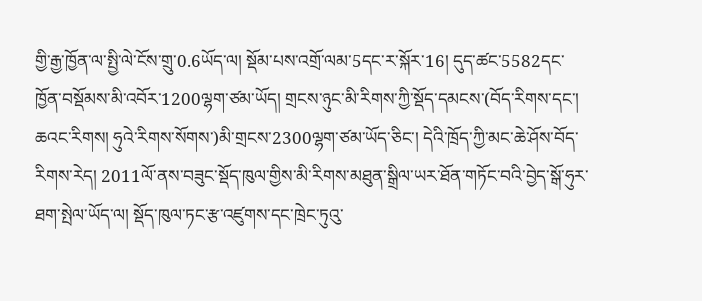གྱི་རྒྱ་ཁྱོན་ལ་སྤྱི་ལེ་ངོས་གྲུ་0.6ཡོད་ལ། སྡོམ་པས་འགྲོ་ལམ་5དང་ར་སྐོར་16། དུད་ཚང་5582དང་ཁྱོན་བསྡོམས་མི་འབོར་1200ལྷག་ཙམ་ཡོད། གྲངས་ཉུང་མི་རིགས་ཀྱི་སྡོད་དམངས་(བོད་རིགས་དང་། ཆའང་རིགས། ཧུའེ་རིགས་སོགས་)མི་གྲངས་2300ལྷག་ཙམ་ཡོད་ཅིང་། དེའི་ཁྲོད་ཀྱི་མང་ཆེ་ཤོས་བོད་རིགས་རེད། 2011ལོ་ནས་བཟུང་སྡོད་ཁུལ་གྱིས་མི་རིགས་མཐུན་སྒྲིལ་ཡར་ཐོན་གཏོང་བའི་བྱེད་སྒོ་ཧུར་ཐག་སྤེལ་ཡོད་ལ། སྡོད་ཁུལ་ཏང་རྩ་འཛུགས་དང་ཁྲེང་ཏུའུ་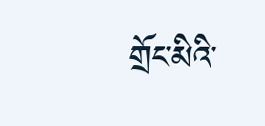གྲོང་མིའི་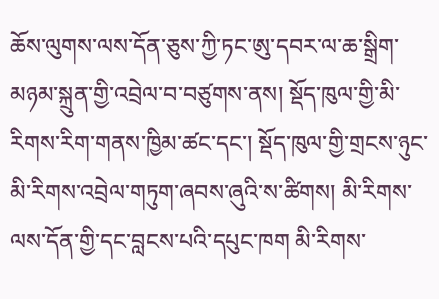ཆོས་ལུགས་ལས་དོན་ཅུས་ཀྱི་ཏང་ཨུ་དབར་ལ་ཆ་སྒྲིག་མཉམ་སྐྲུན་གྱི་འབྲེལ་བ་བཙུགས་ནས། སྡོད་ཁུལ་གྱི་མི་རིགས་རིག་གནས་ཁྱིམ་ཚང་དང་། སྡོད་ཁུལ་གྱི་གྲངས་ཉུང་མི་རིགས་འབྲེལ་གཏུག་ཞབས་ཞུའི་ས་ཚིགས། མི་རིགས་ལས་དོན་གྱི་དང་བླངས་པའི་དཔུང་ཁག མི་རིགས་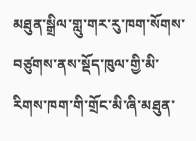མཐུན་སྒྲིལ་གླུ་གར་རུ་ཁག་སོགས་བཙུགས་ནས་སྡོད་ཁུལ་གྱི་མི་རིགས་ཁག་གི་གྲོང་མི་ཞི་མཐུན་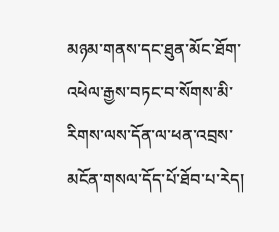མཉམ་གནས་དང་ཐུན་མོང་ཐོག་འཕེལ་རྒྱས་བཏང་བ་སོགས་མི་རིགས་ལས་དོན་ལ་ཕན་འབྲས་མངོན་གསལ་དོད་པོ་ཐོབ་པ་རེད།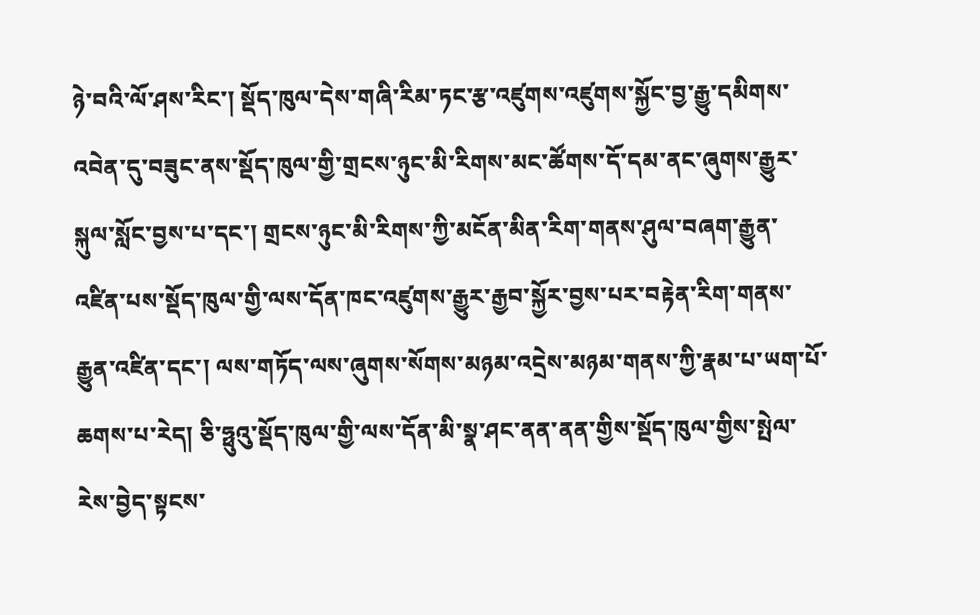ཉེ་བའི་ལོ་ཤས་རིང་། སྡོད་ཁུལ་དེས་གཞི་རིམ་ཏང་རྩ་འཛུགས་འཛུགས་སྐྱོང་བྱ་རྒྱུ་དམིགས་འབེན་དུ་བཟུང་ནས་སྡོད་ཁུལ་གྱི་གྲངས་ཉུང་མི་རིགས་མང་ཚོགས་དོ་དམ་ནང་ཞུགས་རྒྱུར་སྐུལ་སློང་བྱས་པ་དང་། གྲངས་ཉུང་མི་རིགས་ཀྱི་མངོན་མིན་རིག་གནས་ཤུལ་བཞག་རྒྱུན་འཛིན་པས་སྡོད་ཁུལ་གྱི་ལས་དོན་ཁང་འཛུགས་རྒྱུར་རྒྱབ་སྐྱོར་བྱས་པར་བརྟེན་རིག་གནས་རྒྱུན་འཛིན་དང་། ལས་གཏོད་ལས་ཞུགས་སོགས་མཉམ་འདྲེས་མཉམ་གནས་ཀྱི་རྣམ་པ་ཡག་པོ་ཆགས་པ་རེད། ཅི་ཧྥུའུ་སྡོད་ཁུལ་གྱི་ལས་དོན་མི་སྣ་ཤང་ནན་ནན་གྱིས་སྡོད་ཁུལ་གྱིས་སྤེལ་རེས་བྱེད་སྟངས་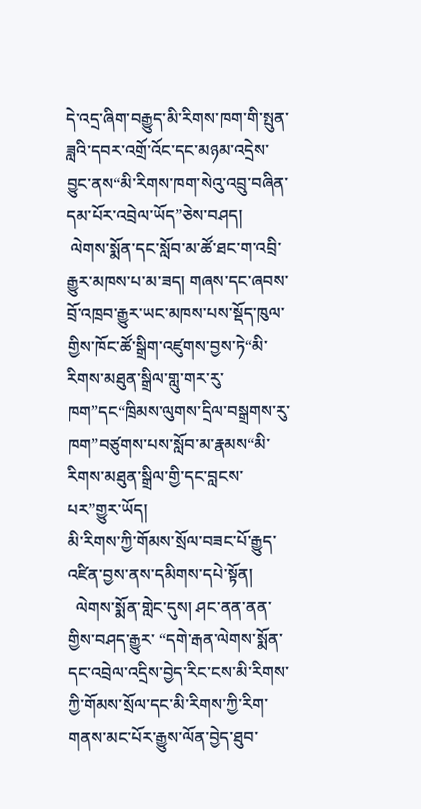དེ་འདྲ་ཞིག་བརྒྱུད་མི་རིགས་ཁག་གི་སྤུན་ཟླའི་དབར་འགྲོ་འོང་དང་མཉམ་འདྲེས་བྱུང་ནས“མི་རིགས་ཁག་སེའུ་འབྲུ་བཞིན་དམ་པོར་འབྲེལ་ཡོད”ཅེས་བཤད།
 ལེགས་སྨོན་དང་སློབ་མ་ཚོ་ཐང་ག་འབྲི་རྒྱུར་མཁས་པ་མ་ཟད། གཞས་དང་ཞབས་བྲོ་འཁྲབ་རྒྱུར་ཡང་མཁས་པས་སྡོད་ཁུལ་གྱིས་ཁོང་ཚོ་སྒྲིག་འཛུགས་བྱས་ཏེ“མི་རིགས་མཐུན་སྒྲིལ་གླུ་གར་རུ་ཁག”དང“ཁྲིམས་ལུགས་དྲིལ་བསྒྲགས་རུ་ཁག”བཙུགས་པས་སློབ་མ་རྣམས“མི་རིགས་མཐུན་སྒྲིལ་གྱི་དང་བླངས་པར”གྱུར་ཡོད།
མི་རིགས་ཀྱི་གོམས་སྲོལ་བཟང་པོ་རྒྱུད་འཛིན་བྱས་ནས་དམིགས་དཔེ་སྟོན།
  ལེགས་སྨོན་གླེང་དུས། ཤང་ནན་ནན་གྱིས་བཤད་རྒྱུར་ “དགེ་རྒན་ལེགས་སྨོན་དང་འབྲེལ་འདྲིས་བྱེད་རིང་ངས་མི་རིགས་ཀྱི་གོམས་སྲོལ་དང་མི་རིགས་ཀྱི་རིག་གནས་མང་པོར་རྒྱུས་ལོན་བྱེད་ཐུབ་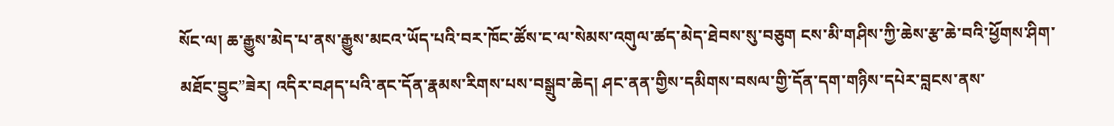སོང་ལ། ཆ་རྒྱུས་མེད་པ་ནས་རྒྱུས་མངའ་ཡོད་པའི་བར་ཁོང་ཚོས་ང་ལ་སེམས་འགུལ་ཚད་མེད་ཐེབས་སུ་བཅུག ངས་མི་གཤིས་ཀྱི་ཆེས་རྩ་ཆེ་བའི་ཕྱོགས་ཤིག་མཐོང་བྱུང”ཟེར། འདིར་བཤད་པའི་ནང་དོན་རྣམས་རིགས་པས་བསྒྲུབ་ཆེད། ཤང་ནན་གྱིས་དམིགས་བསལ་གྱི་དོན་དག་གཉིས་དཔེར་བླངས་ནས་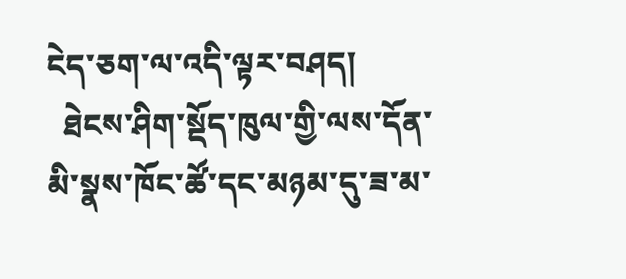ངེད་ཅག་ལ་འདི་ལྟར་བཤད།
  ཐེངས་ཤིག་སྡོད་ཁུལ་གྱི་ལས་དོན་མི་སྣས་ཁོང་ཚོ་དང་མཉམ་དུ་ཟ་མ་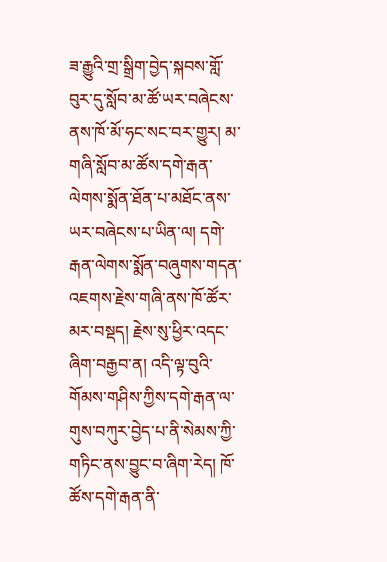ཟ་རྒྱུའི་གྲ་སྒྲིག་བྱེད་སྐབས་གློ་བུར་དུ་སློབ་མ་ཚོ་ཡར་བཞེངས་ནས་ཁོ་མོ་ཧང་སང་བར་གྱུར། མ་གཞི་སློབ་མ་ཚོས་དགེ་རྒན་ལེགས་སྨོན་ཐོན་པ་མཐོང་ནས་ཡར་བཞེངས་པ་ཡིན་ལ། དགེ་རྒན་ལེགས་སྨོན་བཞུགས་གདན་འཇགས་རྗེས་གཞི་ནས་ཁོ་ཚོར་མར་བསྡད། རྗེས་སུ་ཕྱིར་འདང་ཞིག་བརྒྱབ་ན། འདི་ལྟ་བུའི་གོམས་གཤིས་ཀྱིས་དགེ་རྒན་ལ་གུས་བཀུར་བྱེད་པ་ནི་སེམས་ཀྱི་གཏིང་ནས་བྱུང་བ་ཞིག་རེད། ཁོ་ཚོས་དགེ་རྒན་ནི་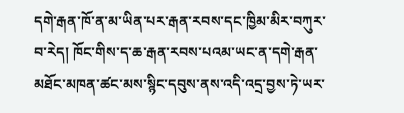དགེ་རྒན་ཁོ་ན་མ་ཡིན་པར་རྒན་རབས་དང་ཁྱིམ་མིར་བཀུར་བ་རེད། ཁོང་གིས་ད་ཆ་རྒན་རབས་པའམ་ཡང་ན་དགེ་རྒན་མཐོང་མཁན་ཚང་མས་སྙིང་དབུས་ནས་འདི་འདྲ་བྱས་ཏེ་ཡར་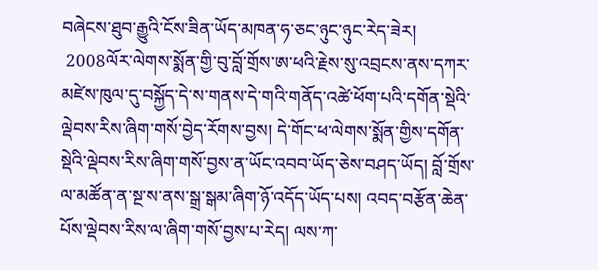བཞེངས་ཐུབ་རྒྱུའི་ངོས་ཟིན་ཡོད་མཁན་ཧ་ཅང་ཉུང་ཉུང་རེད་ཟེར།
 2008ལོར་ལེགས་སྨོན་གྱི་བུ་བློ་གྲོས་ཨ་ཕའི་རྗེས་སུ་འབྲངས་ནས་དཀར་མཛེས་ཁུལ་དུ་བསྐྱོད་དེ་ས་གནས་དེ་གའི་གནོད་འཚེ་ཕོག་པའི་དགོན་སྡེའི་ལྡེབས་རིས་ཞིག་གསོ་བྱེད་རོགས་བྱས། དེ་གོང་ཕ་ལེགས་སྨོན་གྱིས་དགོན་སྡེའི་ལྡེབས་རིས་ཞིག་གསོ་བྱས་ན་ཡོང་འབབ་ཡོད་ཅེས་བཤད་ཡོད། བློ་གྲོས་ལ་མཚོན་ན་སྔ་ས་ནས་སྒྲ་སྒམ་ཞིག་ཉོ་འདོད་ཡོད་པས། འབད་བརྩོན་ཆེན་པོས་ལྡེབས་རིས་ལ་ཞིག་གསོ་བྱས་པ་རེད། ལས་ཀ་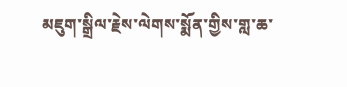མཇུག་སྒྲིལ་རྗེས་ལེགས་སྨོན་གྱིས་གླ་ཆ་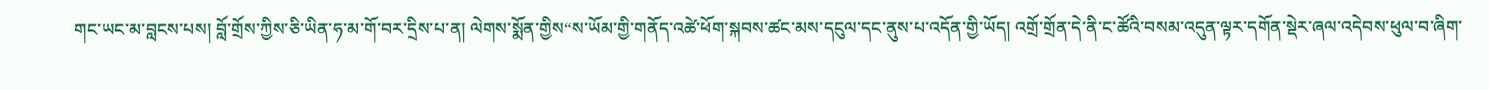གང་ཡང་མ་བླངས་པས། བློ་གྲོས་ཀྱིས་ཅི་ཡིན་ཧ་མ་གོ་བར་དྲིས་པ་ན། ལེགས་སྨོན་གྱིས“ས་ཡོམ་གྱི་གནོད་འཚེ་ཕོག་སྐབས་ཚང་མས་དངུལ་དང་ནུས་པ་འདོན་གྱི་ཡོད། འགྲོ་གྲོན་དེ་ནི་ང་ཚོའི་བསམ་འདུན་ལྟར་དགོན་སྡེར་ཞལ་འདེབས་ཕུལ་བ་ཞིག་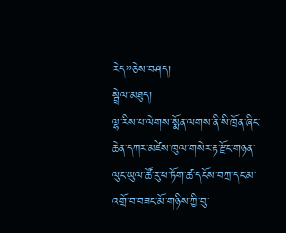རེད”ཅེས་བཤད།
སྦྲེལ་མཐུད།
ལྷ་རིས་པ་ལེགས་སྨོན་ལགས་ནི་སི་ཁྲོན་ཞིང་ཆེན་དཀར་མཛེས་ཁུལ་གསེར་རྟ་རྫོང་གཉན་ལུང་ཡུལ་ཚོ་རུ་ཕ་ཏོག་ཚ་དངོས་བཀྲ་དང་མ་འགྲོ་བ་བཟང་མོ་གཉིས་ཀྱི་བུ་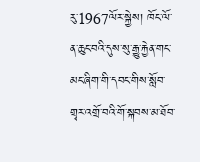རུ་1967ལོར་སྐྱེས། ཁོང་ལོ་ན་ཆུང་བའི་དུས་སུ་རྒྱུ་རྐྱེན་གང་མང་ཞིག་གི་དབང་གིས་སློབ་གྲྭར་འགྲོ་བའི་གོ་སྐབས་མ་ཐོབ་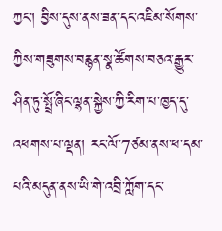ཀྱང་། བྱིས་དུས་ནས་ཟན་དང་འཇིམ་སོགས་ཀྱིས་གཟུགས་བརྙན་སྣ་ཚོགས་བཅའ་རྒྱུར་ཤིན་ཏུ་སྤྲོ་ཞིང་ལྷན་སྐྱེས་ཀྱི་རིག་པ་ཁྱད་དུ་འཕགས་པ་ལྡན། རང་ལོ་7ཙམ་ནས་ཕ་དམ་པའི་མདུན་ནས་ཡི་གེ་འབྲི་ཀློག་དང་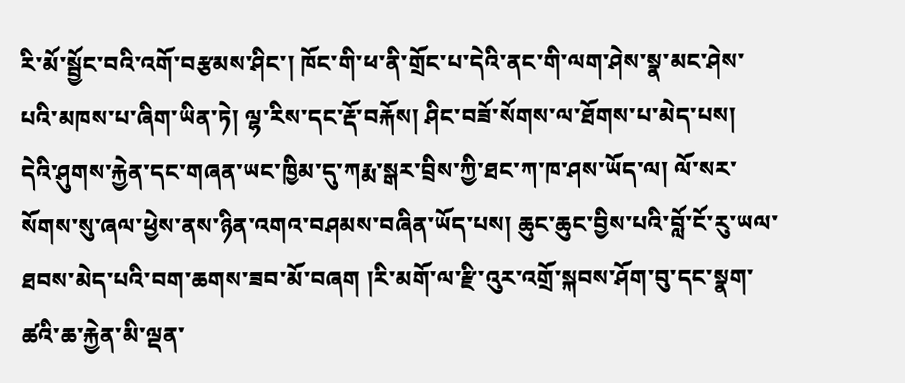རི་མོ་སྦྱོང་བའི་འགོ་བརྩམས་ཤིང་། ཁོང་གི་ཕ་ནི་གྲོང་པ་དེའི་ནང་གི་ལག་ཤེས་སྣ་མང་ཤེས་པའི་མཁས་པ་ཞིག་ཡིན་ཏེ། ལྷ་རིས་དང་རྡོ་བརྐོས། ཤིང་བཟོ་སོགས་ལ་ཐོགས་པ་མེད་པས། དེའི་ཤུགས་རྐྱེན་དང་གཞན་ཡང་ཁྱིམ་དུ་ཀརྨ་སྒར་བྲིས་ཀྱི་ཐང་ཀ་ཁ་ཤས་ཡོད་ལ། ལོ་སར་སོགས་སུ་ཞལ་ཕྱེས་ནས་ཉིན་འགའ་བཤམས་བཞིན་ཡོད་པས། ཆུང་ཆུང་བྱིས་པའི་བློ་ངོ་རུ་ཡལ་ཐབས་མེད་པའི་བག་ཆགས་ཟབ་མོ་བཞག །རི་མགོ་ལ་རྫི་འུར་འགྲོ་སྐབས་ཤོག་བུ་དང་སྣག་ཚའི་ཆ་རྐྱེན་མི་ལྡན་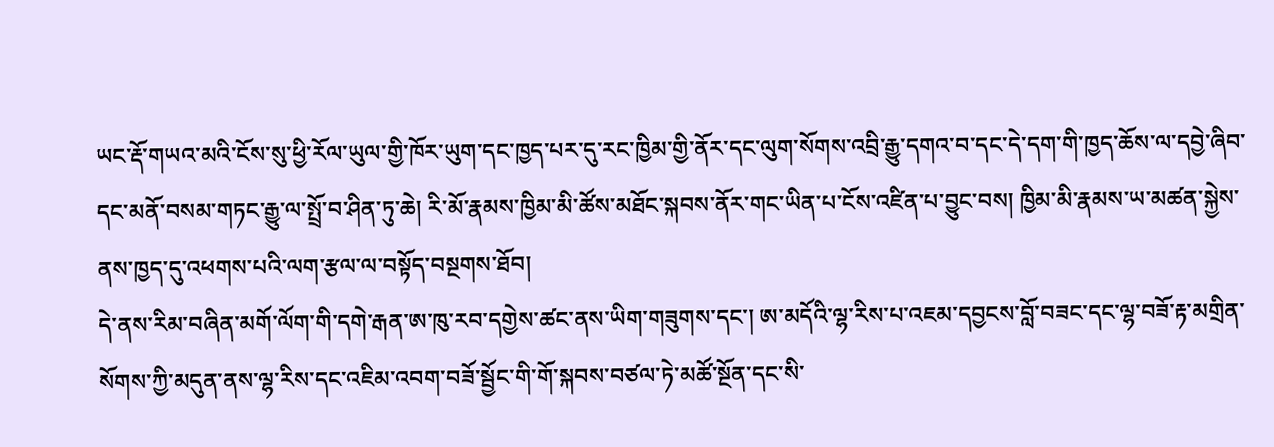ཡང་རྡོ་གཡའ་མའི་ངོས་སུ་ཕྱི་རོལ་ཡུལ་གྱི་ཁོར་ཡུག་དང་ཁྱད་པར་དུ་རང་ཁྱིམ་གྱི་ནོར་དང་ལུག་སོགས་འབྲི་རྒྱུ་དགའ་བ་དང་དེ་དག་གི་ཁྱད་ཆོས་ལ་དབྱེ་ཞིབ་དང་མནོ་བསམ་གཏང་རྒྱུ་ལ་སྤྲོ་བ་ཤིན་ཏུ་ཆེ། རི་མོ་རྣམས་ཁྱིམ་མི་ཚོས་མཐོང་སྐབས་ནོར་གང་ཡིན་པ་ངོས་འཛིན་པ་བྱུང་བས། ཁྱིམ་མི་རྣམས་ཡ་མཚན་སྐྱེས་ནས་ཁྱད་དུ་འཕགས་པའི་ལག་རྩལ་ལ་བསྟོད་བསྔགས་ཐོབ།
དེ་ནས་རིམ་བཞིན་མགོ་ལོག་གི་དགེ་རྒན་ཨ་ཁུ་རབ་དགྱེས་ཚང་ནས་ཡིག་གཟུགས་དང་། ཨ་མདོའི་ལྷ་རིས་པ་འཇམ་དབྱངས་བློ་བཟང་དང་ལྷ་བཟོ་རྟ་མགྲིན་སོགས་ཀྱི་མདུན་ནས་ལྷ་རིས་དང་འཇིམ་འབག་བཟོ་སྦྱོང་གི་གོ་སྐབས་བཙལ་ཏེ་མཚོ་སྔོན་དང་སི་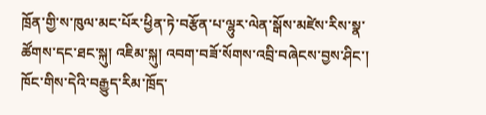ཁྲོན་གྱི་ས་ཁུལ་མང་པོར་ཕྱིན་ཏེ་བརྩོན་པ་ལྷུར་ལེན་སྒོས་མཛེས་རིས་སྣ་ཚོགས་དང་ཐང་སྐུ། འཇིམ་སྐུ། འབག་བཟོ་སོགས་འབྲི་བཞེངས་བྱས་ཤིང་། ཁོང་གིས་དེའི་བརྒྱུད་རིམ་ཁྲོད་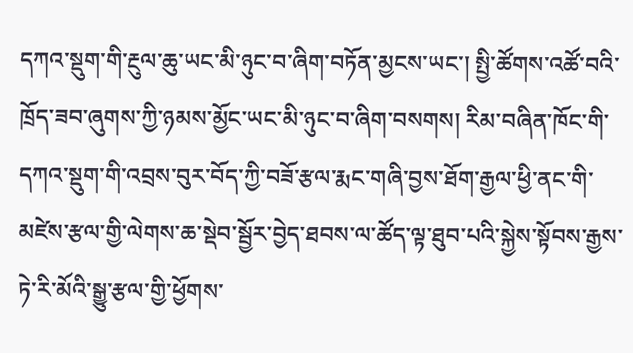དཀའ་སྡུག་གི་རྔུལ་ཆུ་ཡང་མི་ཉུང་བ་ཞིག་བཏོན་མྱངས་ཡང་། སྤྱི་ཚོགས་འཚོ་བའི་ཁྲོད་ཟབ་ཞུགས་ཀྱི་ཉམས་མྱོང་ཡང་མི་ཉུང་བ་ཞིག་བསགས། རིམ་བཞིན་ཁོང་གི་དཀའ་སྡུག་གི་འབྲས་བུར་བོད་ཀྱི་བཟོ་རྩལ་རྨང་གཞི་བྱས་ཐོག་རྒྱལ་ཕྱི་ནང་གི་མཛེས་རྩལ་གྱི་ལེགས་ཆ་སྡེབ་སྦྱོར་བྱེད་ཐབས་ལ་ཚོད་ལྟ་ཐུབ་པའི་སྐྱེས་སྟོབས་རྒྱས་ཏེ་རི་མོའི་སྒྱུ་རྩལ་གྱི་ཕྱོགས་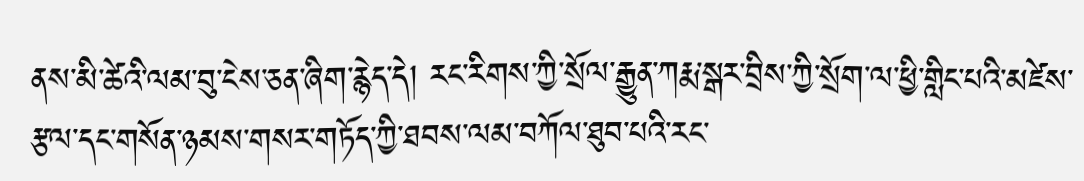ནས་མི་ཚེའི་ལམ་བུ་ངེས་ཅན་ཞིག་རྙེད་དེ། རང་རིགས་ཀྱི་སྲོལ་རྒྱུན་ཀརྨ་སྒར་བྲིས་ཀྱི་སྲོག་ལ་ཕྱི་གླིང་པའི་མཛེས་རྩལ་དང་གསོན་ཉམས་གསར་གཏོད་ཀྱི་ཐབས་ལམ་བཀོལ་ཐུབ་པའི་རང་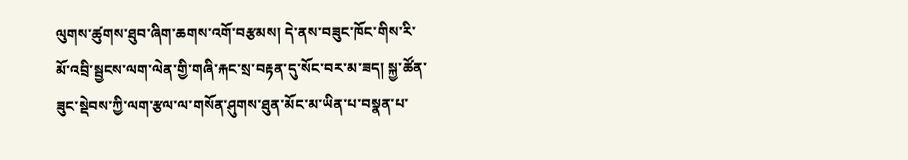ལུགས་ཚུགས་ཐུབ་ཞིག་ཆགས་འགོ་བརྩམས། དེ་ནས་བཟུང་ཁོང་གིས་རི་མོ་འབྲི་སྦྱངས་ལག་ལེན་གྱི་གཞི་རྐང་སྲ་བརྟན་དུ་སོང་བར་མ་ཟད། སྐྱ་ཚོན་ཟུང་སྡེབས་ཀྱི་ལག་རྩལ་ལ་གསོན་ཤུགས་ཐུན་མོང་མ་ཡིན་པ་བསྣན་པ་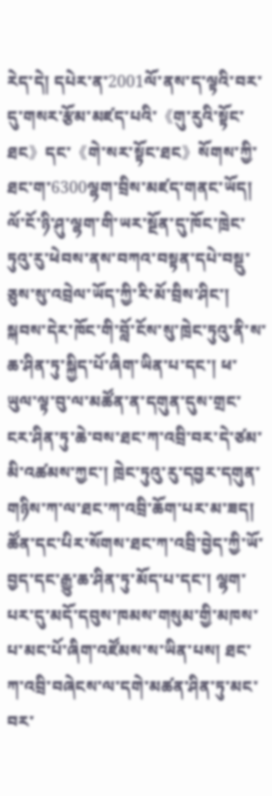རེད་དེ། དཔེར་ན་2001ལོ་ནས་ད་ལྟའི་བར་དུ་གསར་རྩོམ་མཛད་པའི་《གུ་རུའི་སྟོང་ཐང》དང་《གེ་སར་སྟོང་ཐང》སོགས་ཀྱི་ཐང་ག་6300ལྷག་བྲིས་མཛད་གནང་ཡོད།
ལོ་ངོ་ཉི་ཤུ་ལྷག་གི་ཡར་སྔོན་དུ་ཁོང་ཁྲེང་ཏུའུ་རུ་ཕེབས་ནས་བཀའ་བསྟན་དཔེ་བསྡུ་ཅུས་སུ་འབྲེལ་ཡོད་ཀྱི་རི་མོ་བྲིས་ཤིང་། སྐབས་དེར་ཁོང་གི་བློ་ངོས་སུ་ཁྲེང་ཏུའུ་ནི་ས་ཆ་ཤིན་ཏུ་སྐྱིད་པོ་ཞིག་ཡིན་པ་དང་། ཕ་ཡུལ་ལྟ་བུ་ལ་མཚོན་ན་དགུན་དུས་གྲང་ངར་ཤིན་ཏུ་ཆེ་བས་ཐང་ཀ་འབྲི་བར་དེ་ཙམ་མི་འཚམས་ཀྱང་། ཁྲེང་ཏུའུ་རུ་དབྱར་དགུན་གཉིས་ཀ་ལ་ཐང་ཀ་འབྲི་ཆོག་པར་མ་ཟད། ཚོན་དང་པིར་སོགས་ཐང་ཀ་འབྲི་བྱེད་ཀྱི་ཡོ་བྱད་དང་རྒྱུ་ཆ་ཤིན་ཏུ་མོད་པ་དང་། ལྷག་པར་དུ་མདོ་དབུས་ཁམས་གསུམ་གྱི་མཁས་པ་མང་པོ་ཞིག་འཛོམས་ས་ཡིན་པས། ཐང་ཀ་འབྲི་བཞེངས་ལ་དགེ་མཚན་ཤིན་ཏུ་མང་བར་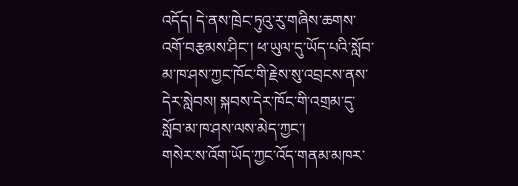འདོད། དེ་ནས་ཁྲེང་ཏུའུ་རུ་གཞིས་ཆགས་འགོ་བརྩམས་ཤིང་། ཕ་ཡུལ་དུ་ཡོད་པའི་སློབ་མ་ཁ་ཤས་ཀྱང་ཁོང་གི་རྗེས་སུ་འབྲངས་ནས་དེར་སླེབས། སྐབས་དེར་ཁོང་གི་འགྲམ་དུ་སློབ་མ་ཁ་ཤས་ལས་མེད་ཀྱང་།
གསེར་ས་འོག་ཡོད་ཀྱང་འོད་གནམ་མཁར་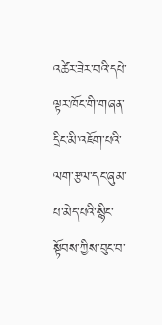འཚེར་ཟེར་བའི་དཔེ་ལྟར་ཁོང་གི་གཞན་དྲིང་མི་འཇོག་པའི་ལག་རྩལ་དང་ཞུམ་པ་མེད་པའི་སྙིང་སྟོབས་ཀྱིས་བུང་བ་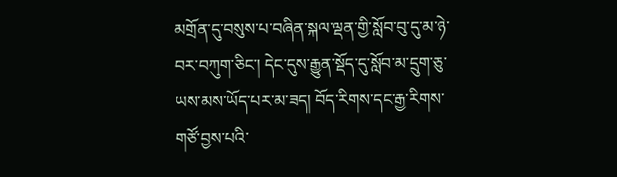མགྲོན་དུ་བསུས་པ་བཞིན་སྐལ་ལྡན་གྱི་སློབ་བུ་དུ་མ་ཉེ་བར་བཀུག་ཅིང་། དེང་དུས་རྒྱུན་སྡོད་དུ་སློབ་མ་དྲུག་ཅུ་ཡས་མས་ཡོད་པར་མ་ཟད། བོད་རིགས་དང་རྒྱ་རིགས་གཙོ་བྱས་པའི་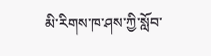མི་རིགས་ཁ་ཤས་ཀྱི་སློབ་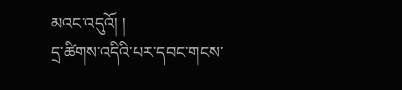མའང་འདུའོ། །
དྲ་ཚིགས་འདིའི་པར་དབང་གངས་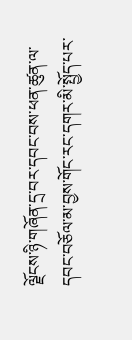ལྗོངས་ཉི་གཞོན་དྲ་བར་དབང་བས་ཕན་ཚུན་ལ་དབང་བཅོལ་མ་བྱས་གོང་རང་དགར་མི་སྤྱོད་པར་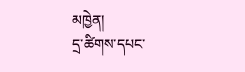མཁྱེན།
དྲ་ཚིགས་དཔང་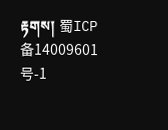རྟགས། 蜀ICP备14009601号-1